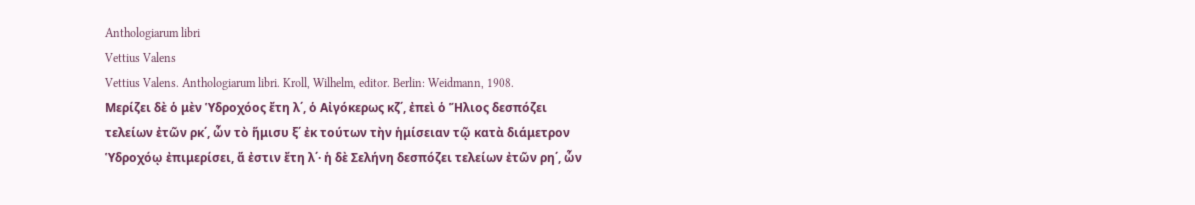Anthologiarum libri
Vettius Valens
Vettius Valens. Anthologiarum libri. Kroll, Wilhelm, editor. Berlin: Weidmann, 1908.
Μερίζει δὲ ὁ μὲν Ὑδροχόος ἔτη λ΄, ὁ Αἰγόκερως κζ΄, ἐπεὶ ὁ Ἥλιος δεσπόζει τελείων ἐτῶν ρκ΄, ὧν τὸ ἥμισυ ξ΄ ἐκ τούτων τὴν ἡμίσειαν τῷ κατὰ διάμετρον Ὑδροχόῳ ἐπιμερίσει, ἅ ἐστιν ἔτη λ΄· ἡ δὲ Σελήνη δεσπόζει τελείων ἐτῶν ρη΄, ὧν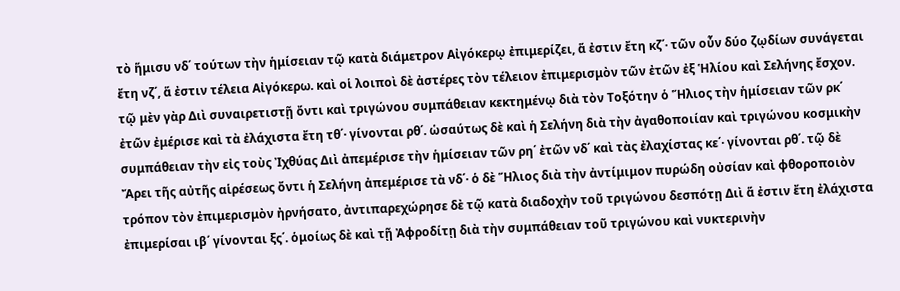τὸ ἥμισυ νδ΄ τούτων τὴν ἡμίσειαν τῷ κατὰ διάμετρον Αἰγόκερῳ ἐπιμερίζει, ἅ ἐστιν ἔτη κζ΄· τῶν οὖν δύο ζῳδίων συνάγεται ἔτη νζ΄, ἅ ἐστιν τέλεια Αἰγόκερω. καὶ οἱ λοιποὶ δὲ ἀστέρες τὸν τέλειον ἐπιμερισμὸν τῶν ἐτῶν ἐξ Ἡλίου καὶ Σελήνης ἔσχον. τῷ μὲν γὰρ Διὶ συναιρετιστῇ ὄντι καὶ τριγώνου συμπάθειαν κεκτημένῳ διὰ τὸν Τοξότην ὁ Ἥλιος τὴν ἡμίσειαν τῶν ρκ΄ ἐτῶν ἐμέρισε καὶ τὰ ἐλάχιστα ἔτη τθ΄· γίνονται ρθ΄. ὡσαύτως δὲ καὶ ἡ Σελήνη διὰ τὴν ἀγαθοποιίαν καὶ τριγώνου κοσμικὴν συμπάθειαν τὴν εἰς τοὺς Ἰχθύας Διὶ ἀπεμέρισε τὴν ἡμίσειαν τῶν ρη΄ ἐτῶν νδ΄ καὶ τὰς ἐλαχίστας κε΄· γίνονται ρθ΄. τῷ δὲ Ἄρει τῆς αὐτῆς αἱρέσεως ὄντι ἡ Σελήνη ἀπεμέρισε τὰ νδ΄· ὁ δὲ Ἥλιος διὰ τὴν ἀντίμιμον πυρώδη οὐσίαν καὶ φθοροποιὸν τρόπον τὸν ἐπιμερισμὸν ἠρνήσατο, ἀντιπαρεχώρησε δὲ τῷ κατὰ διαδοχὴν τοῦ τριγώνου δεσπότῃ Διὶ ἅ ἐστιν ἔτη ἐλάχιστα ἐπιμερίσαι ιβ΄ γίνονται ξς΄. ὁμοίως δὲ καὶ τῇ Ἀφροδίτῃ διὰ τὴν συμπάθειαν τοῦ τριγώνου καὶ νυκτερινὴν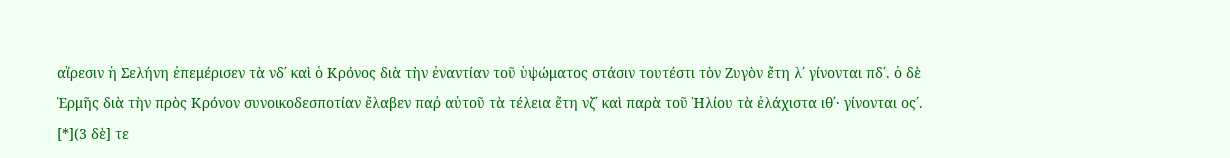αἵρεσιν ἡ Σελήνη ἐπεμέρισεν τὰ νδ΄ καὶ ὁ Κρόνος διὰ τὴν ἐναντίαν τοῦ ὑψώματος στάσιν τουτέστι τὸν Ζυγὸν ἔτη λ΄ γίνονται πδ΄. ὁ δὲ Ἑρμῆς διὰ τὴν πρὸς Κρόνον συνοικοδεσποτίαν ἔλαβεν παῤ αὐτοῦ τὰ τέλεια ἔτη νζ΄ καὶ παρὰ τοῦ Ἡλίου τὰ ἐλάχιστα ιθ΄· γίνονται ος΄.
[*](3 δὲ] τε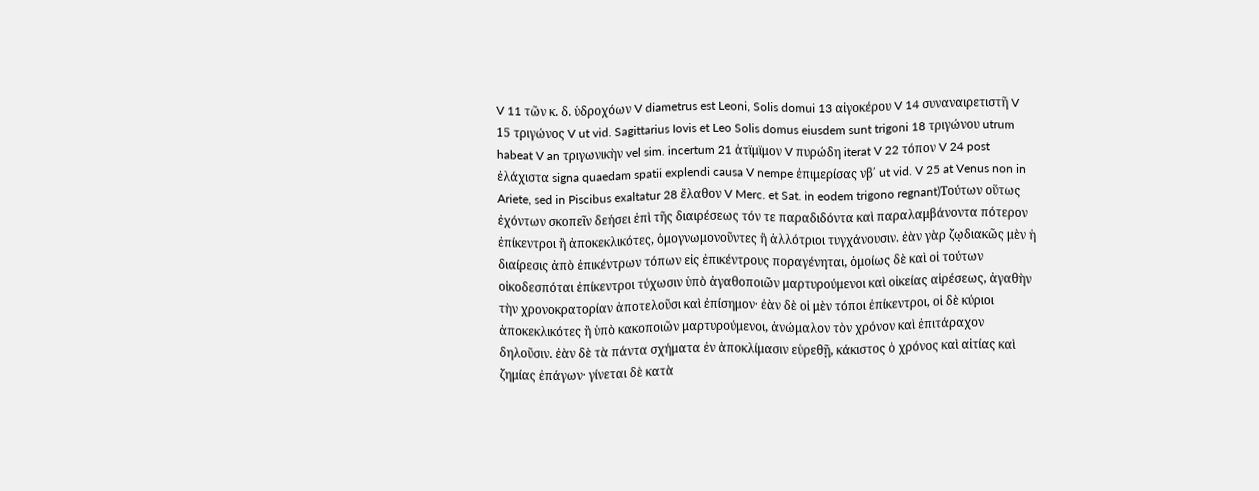V 11 τῶν κ. δ. ὑδροχόων V diametrus est Leoni, Solis domui 13 αἰγοκέρου V 14 συναναιρετιστῆ V 15 τριγώνος V ut vid. Sagittarius Iovis et Leo Solis domus eiusdem sunt trigoni 18 τριγώνου utrum habeat V an τριγωνικὴν vel sim. incertum 21 ἀτϊμϊμον V πυρώδη iterat V 22 τόπον V 24 post ἐλάχιστα signa quaedam spatii explendi causa V nempe ἐπιμερίσας νβ΄ ut vid. V 25 at Venus non in Ariete, sed in Piscibus exaltatur 28 ἔλαθον V Merc. et Sat. in eodem trigono regnant)Τούτων οὕτως ἐχόντων σκοπεῖν δεήσει ἐπὶ τῆς διαιρέσεως τόν τε παραδιδόντα καὶ παραλαμβάνοντα πότερον ἐπίκεντροι ἢ ἀποκεκλικότες, ὁμογνωμονοῦντες ἢ ἀλλότριοι τυγχάνουσιν. ἐὰν γὰρ ζῳδιακῶς μὲν ἡ διαίρεσις ἀπὸ ἐπικέντρων τόπων εἰς ἐπικέντρους ποραγένηται, ὁμοίως δὲ καὶ οἱ τούτων οἰκοδεσπόται ἐπίκεντροι τύχωσιν ὑπὸ ἀγαθοποιῶν μαρτυρούμενοι καὶ οἰκείας αἱρέσεως, ἀγαθὴν τὴν χρονοκρατορίαν ἀποτελοῦσι καὶ ἐπίσημον· ἐὰν δὲ οἱ μὲν τόποι ἐπίκεντροι, οἱ δὲ κύριοι ἀποκεκλικότες ἢ ὑπὸ κακοποιῶν μαρτυρούμενοι, ἀνώμαλον τὸν χρόνον καὶ ἐπιτάραχον δηλοῦσιν. ἐὰν δὲ τὰ πάντα σχήματα ἐν ἀποκλίμασιν εὑρεθῇ, κάκιστος ὁ χρόνος καὶ αἰτίας καὶ ζημίας ἐπάγων· γίνεται δὲ κατὰ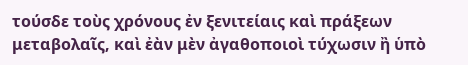τούσδε τοὺς χρόνους ἐν ξενιτείαις καὶ πράξεων μεταβολαῖς, καὶ ἐὰν μὲν ἀγαθοποιοὶ τύχωσιν ἢ ὑπὸ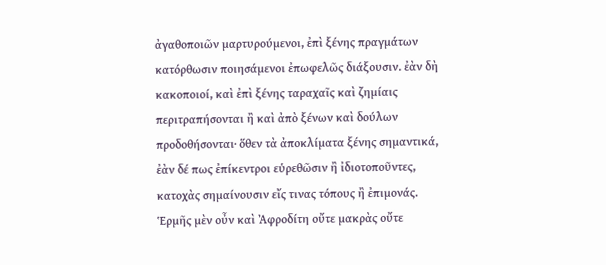ἀγαθοποιῶν μαρτυρούμενοι, ἐπὶ ξένης πραγμάτων κατόρθωσιν ποιησάμενοι ἐπωφελῶς διάξουσιν. ἐὰν δὴ κακοποιοί, καὶ ἐπὶ ξένης ταραχαῖς καὶ ζημίαις περιτραπήσονται ἢ καὶ ἀπὸ ξένων καὶ δούλων προδοθήσονται· ὅθεν τὰ ἀποκλίματα ξένης σημαντικά, ἐὰν δέ πως ἐπίκεντροι εὑρεθῶσιν ἢ ἰδιοτοποῦντες, κατοχὰς σημαίνουσιν εἴς τινας τόπους ἢ ἐπιμονάς. Ἑρμῆς μὲν οὖν καὶ Ἀφροδίτη οὔτε μακρὰς οὔτε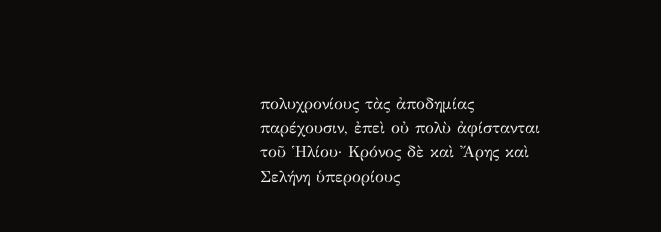πολυχρονίους τὰς ἀποδημίας παρέχουσιν, ἐπεὶ οὐ πολὺ ἀφίστανται τοῦ Ἡλίου· Κρόνος δὲ καὶ Ἄρης καὶ Σελήνη ὑπερορίους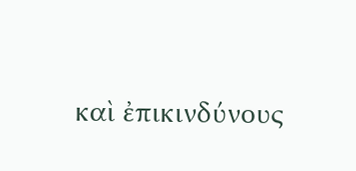καὶ ἐπικινδύνους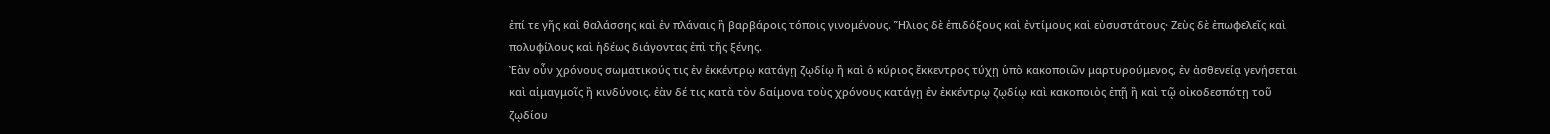ἐπί τε γῆς καὶ θαλάσσης καὶ ἐν πλάναις ἢ βαρβάροις τόποις γινομένους. Ἥλιος δὲ ἐπιδόξους καὶ ἐντίμους καὶ εὐσυστάτους· Ζεὺς δὲ ἐπωφελεῖς καὶ πολυφίλους καὶ ἡδέως διάγοντας ἐπὶ τῆς ξένης.
Ἐὰν οὖν χρόνους σωματικούς τις ἐν ἐκκέντρῳ κατάγῃ ζῳδίῳ ἢ καὶ ὁ κύριος ἔκκεντρος τύχῃ ὑπὸ κακοποιῶν μαρτυρούμενος, ἐν ἀσθενείᾳ γενήσεται καὶ αἱμαγμοῖς ἢ κινδύνοις. ἐὰν δέ τις κατὰ τὸν δαίμονα τοὺς χρόνους κατάγῃ ἐν ἐκκέντρῳ ζῳδίῳ καὶ κακοποιὸς ἐπῇ ἢ καὶ τῷ οἰκοδεσπότῃ τοῦ ζῳδίου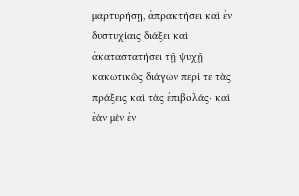μαρτυρήσῃ, ἀπρακτήσει καὶ ἐν δυστυχίαις διάξει καὶ ἀκαταστατήσει τῇ ψυχῇ κακωτικῶς διάγων περί τε τὰς πράξεις καὶ τὰς ἐπιβολάς· καὶ ἐὰν μὲν ἐν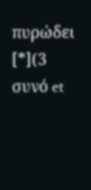πυρώδει [*](3 συνό et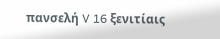πανσελή V 16 ξενιτίαις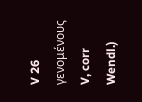V 26 γενομένους V, corr Wendl.)